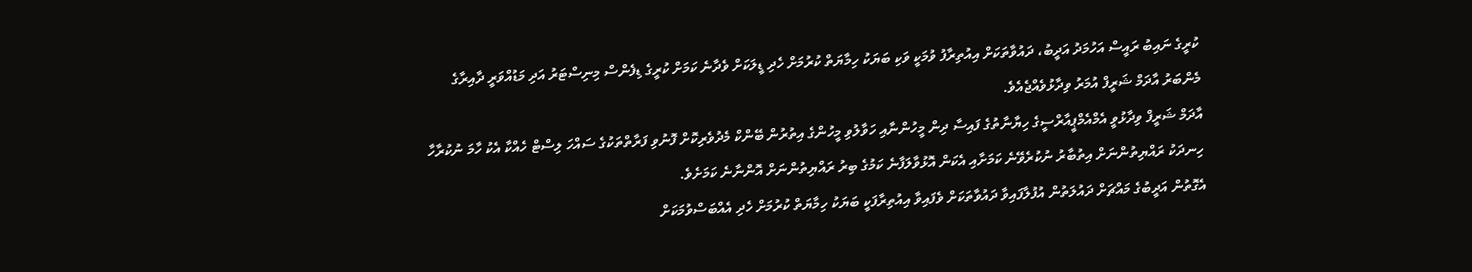ކުރީގެ ނައިބު ރައީސް އަހުމަދު އަދީބު، ދައުވާތަކަށް އިއުތިރާފު ވުމަކީ ވަކި ބަޔަކު ހިމާޔަތް ކުރުމަށް ހެދި ޑީލަކަށް ވެދާނެ ކަމަށް ކުރީގެ ޑިފެންސް މިނިސްޓަރު އަދި މަޑުއްވަރީ ދާއިރާގެ މެންބަރު އާދަމް ޝަރީފް އުމަރު ވިދާޅުވެއްޖެއެވެ.
އާދަމް ޝަރީފް ވިދާޅުވީ އެމްއެމްޕީއާރްސީގެ ހިޔާނާތުގެ ފައިސާ ދިން މީހުންނާއި ހަވާލުވި މީހުންގެ އިތުރުން ބޭންކް މެދުވެރިކޮށް ފޮނުވި ފަރާތްތަކުގެ ސައްހަ ލިސްޓް ހެއްކާ އެކު ހާމަ ނުކުރާހާ ހިނދަކު ރައްޔިތުންނަށް އިތުބާރު ނުކުރެވޭނެ ކަމަށާއި އެކަން އޮޅުވާލަފާނެ ކަމުގެ ބިރު ރައްޔިތުންނަށް އޮންނާނެ ކަމަށެވެ.
އެގޮތުން އަދީބުގެ މައްޗަށް ދައުލަތުން އުފުލާފައިވާ ދައުވާތަކަށް ވެފައިވާ އިއުތިރާފަކީ ބަޔަކު ހިމާޔަތް ކުރުމަށް ހެދި އެއްބަސްވުމަކަށް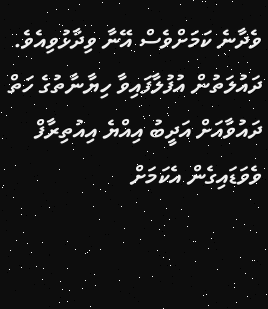ވެދާނެ ކަމަށްވެސް އޭނާ ވިދާޅުވިއެވެ.
ދައުލަތުން އުފުލާފައިވާ ހިޔާނާތުގެ ހަތް ދައުވާއަށް އަދީބު އިއްޔެ އިއުތިރާފް ވެވަޑައިގެން އެކަމަށް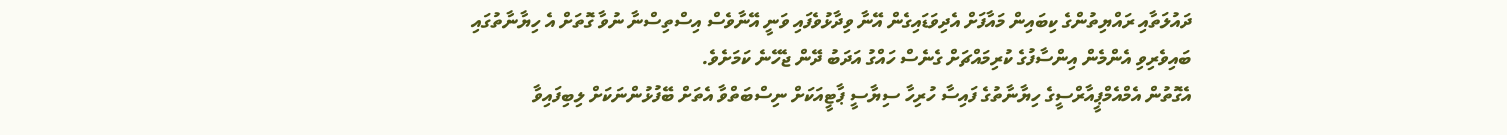ދައުލަތާއި ރައްޔިތުންގެ ކިބައިން މައާފަށް އެދިވަޑައިގެން އޭނާ ވިދާޅުވެފައި ވަނީ އޭނާވެސް އިސްތިސްނާ ނުވާ ގޮތަށް އެ ހިޔާނާތުގައި ބައިވެރިވި އެންމެން އިންސާފުގެ ކުރިމައްޗަށް ގެނެސް ހައްގު އަދަބު ދޭން ޖެހޭނެ ކަމަށެވެ.
އެގޮތުން އެމްއެމްޕީއާރްސީގެ ހިޔާނާތުގެ ފައިސާ ހުރިހާ ސިޔާސީ ޕާޓީއަކަށް ނިސްބަތްވާ އެތަށް ބޭފުޅުންނަކަށް ލިބިފައިވާ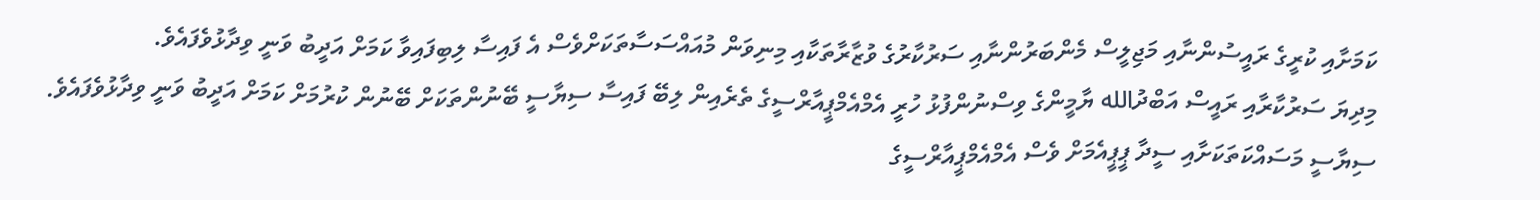ކަމަށާއި ކުރީގެ ރައީސުންނާއި މަޖިލީސް މެންބަރުންނާއި ސަރުކާރުގެ ވުޒާރާތަކާއި މިނިވަން މުއައްސަސާތަކަށްވެސް އެ ފައިސާ ލިބިފައިވާ ކަމަށް އަދީބު ވަނީ ވިދާޅުވެފައެވެ.
މިދިޔަ ސަރުކާރާއި ރައީސް އަބްދުالله ޔާމީންގެ ވިސްނުންފުޅު ހުރީ އެމްއެމްޕީއާރްސީގެ ތެރެއިން ލިބޭ ފައިސާ ސިޔާސީ ބޭނުންތަކަށް ބޭނުން ކުރުމަށް ކަމަށް އަދީބު ވަނީ ވިދާޅުވެފައެވެ. ސިޔާސީ މަސައްކަތަކަށާއި ސީދާ ޕީޕީއެމަށް ވެސް އެމްއެމްޕީއާރްސީގެ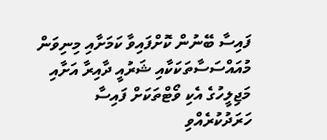ފައިސާ ބޭނުން ކޮށްފައިވާ ކަމަށާއި މިނިވަން މުއައްސަސާތަކަކާއި ޝަރުއީ ދާއިރާ އަށާއި މަޖިލީހުގެ އެކި ވޯޓްތަކަށް ފައިސާ ހަރަދުކުރެއްވި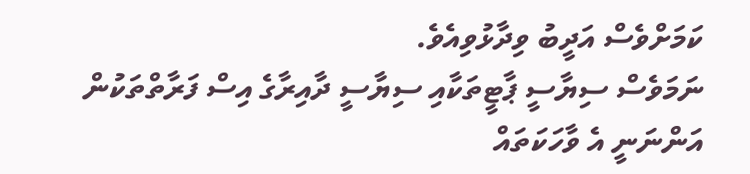ކަމަށްވެސް އަދީބު ވިދާޅުވިއެވެ.
ނަމަވެސް ސިޔާސީ ޕާޓީތަކާއި ސިޔާސީ ދާއިރާގެ އިސް ފަރާތްތަކުން އަންނަނީ އެ ވާހަކަތައް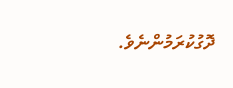ދޮގުކުރަމުންނެވެ.